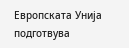Европската Унија подготвува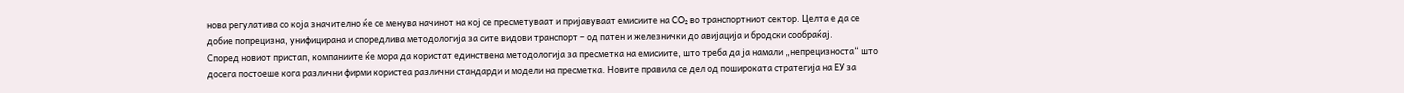нова регулатива со која значително ќе се менува начинот на кој се пресметуваат и пријавуваат емисиите на CO₂ во транспортниот сектор. Целта е да се добие попрецизна, унифицирана и споредлива методологија за сите видови транспорт – од патен и железнички до авијација и бродски сообраќај.
Според новиот пристап, компаниите ќе мора да користат единствена методологија за пресметка на емисиите, што треба да ја намали „непрецизноста“ што досега постоеше кога различни фирми користеа различни стандарди и модели на пресметка. Новите правила се дел од пошироката стратегија на ЕУ за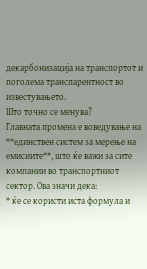декарбонизација на транспортот и поголема транспарентност во известувањето.
Што точно се менува?
Главната промена е воведување на **единствен систем за мерење на емисиите**, што ќе важи за сите компании во транспортниот сектор. Ова значи дека:
* ќе се користи иста формула и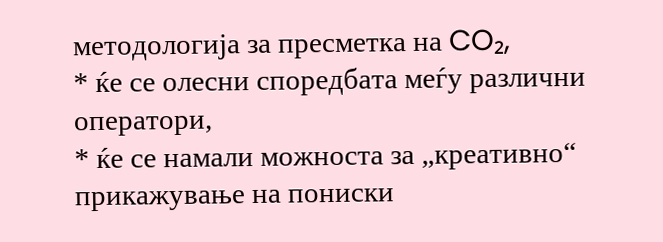методологија за пресметка на CO₂,
* ќе се олесни споредбата меѓу различни оператори,
* ќе се намали можноста за „креативно“ прикажување на пониски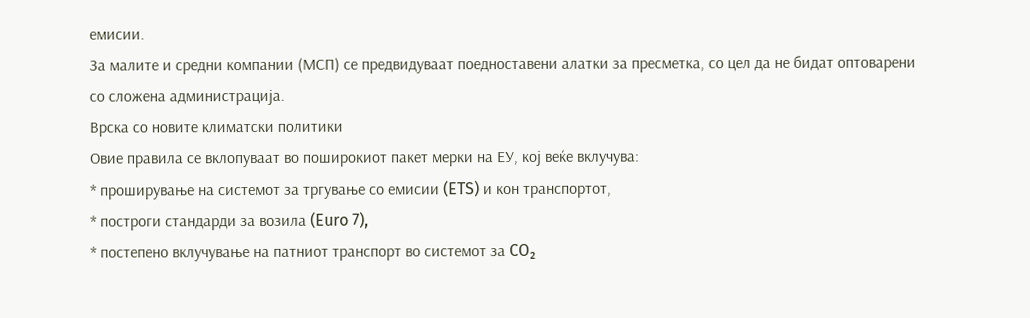емисии.
За малите и средни компании (МСП) се предвидуваат поедноставени алатки за пресметка, со цел да не бидат оптоварени со сложена администрација.
Врска со новите климатски политики
Овие правила се вклопуваат во поширокиот пакет мерки на ЕУ, кој веќе вклучува:
* проширување на системот за тргување со емисии (ETS) и кон транспортот,
* построги стандарди за возила (Euro 7),
* постепено вклучување на патниот транспорт во системот за CO₂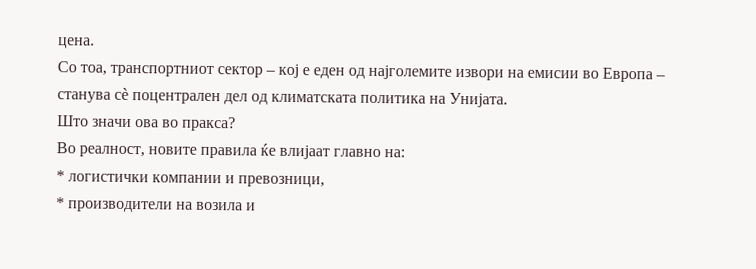цена.
Со тоа, транспортниот сектор – кој е еден од најголемите извори на емисии во Европа – станува сè поцентрален дел од климатската политика на Унијата.
Што значи ова во пракса?
Во реалност, новите правила ќе влијаат главно на:
* логистички компании и превозници,
* производители на возила и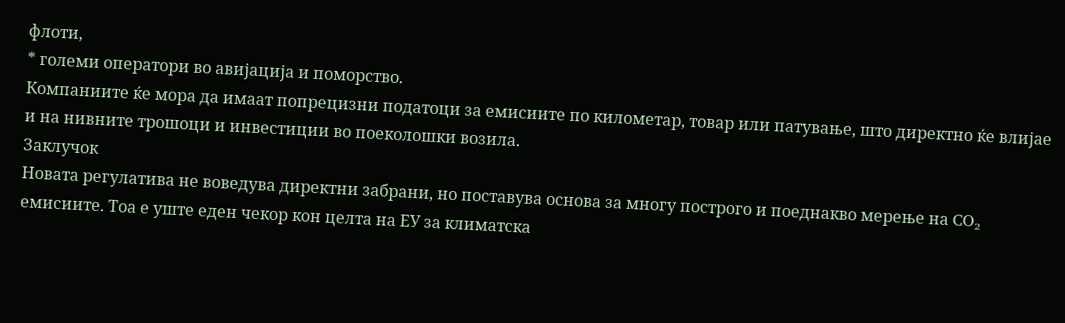флоти,
* големи оператори во авијација и поморство.
Компаниите ќе мора да имаат попрецизни податоци за емисиите по километар, товар или патување, што директно ќе влијае и на нивните трошоци и инвестиции во поеколошки возила.
Заклучок
Новата регулатива не воведува директни забрани, но поставува основа за многу построго и поеднакво мерење на CO₂ емисиите. Тоа е уште еден чекор кон целта на ЕУ за климатска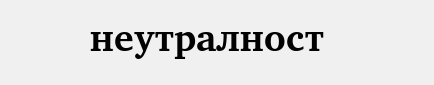неутралност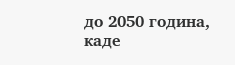до 2050 година, каде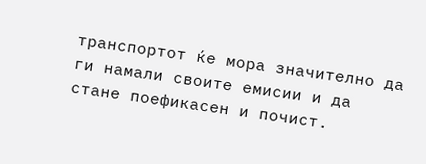транспортот ќе мора значително да ги намали своите емисии и да стане поефикасен и почист.